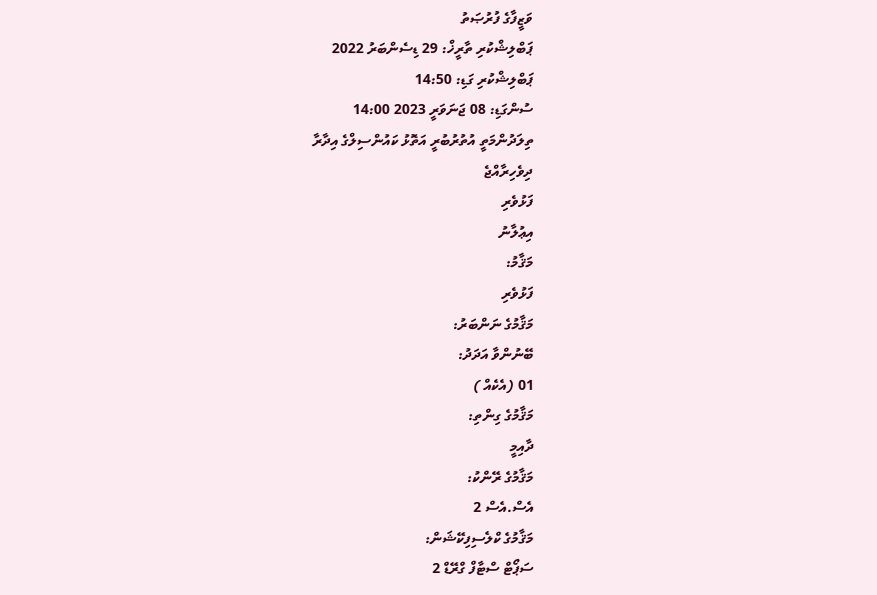ވަޒީފާގެ ފުރުޞަތު
ޕަބްލިޝްކުރި ތާރީޚް: 29 ޑިސެންބަރު 2022
ޕަބްލިޝްކުރި ގަޑި: 14:50
ސުންގަޑި: 08 ޖަނަވަރީ 2023 14:00
ތިލަދުންމަތީ އުތުރުބުރީ އަތޮޅު ކައުންސިލްގެ އިދާރާ
ދިވެހިރާއްޖެ
ފަޅުވެރި
އިޢުލާނު
މަޤާމު:
ފަޅުވެރި
މަޤާމުގެ ނަންބަރު:
ބޭނުންވާ އަދަދު:
01 (އެކެއް )
މަޤާމުގެ ގިންތި:
ދާއިމީ
މަޤާމުގެ ރޭންކު:
އެސް.އެސް 2
މަޤާމުގެ ކްލެސިފިކޭޝަން:
ސަޕޯޓް ސްޓާފް ގްރޭޑް 2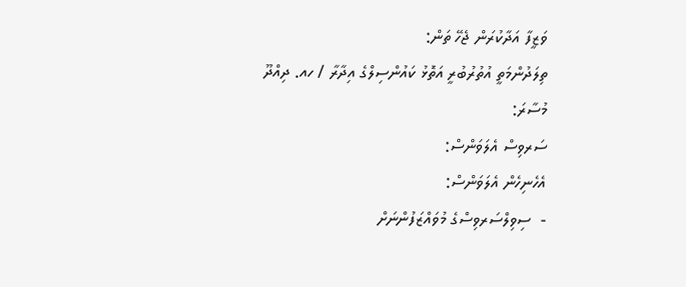ވަޒީފާ އަދާކުރަން ޖެހޭ ތަން:
ތިލަދުންމަތީ އުތުރުބުރީ އަތޮޅު ކައުންސިލްގެ އިދާރާ / ހއ. ދިއްދޫ
މުސާރަ:
ސަރވިސް އެލަވަންސް:
އެހެނިހެން އެލަވަންސް:
-  ސިވިލްސަރވިސްގެ މުވައްޒަފުންނަށް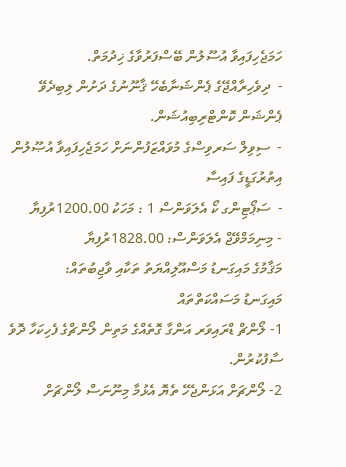ހަމަޖެހިފައިވާ އުސޫލުން ބޭސްފަރުވާގެ ޚިދުމަތް.
-  ދިވެހިރާއްޖޭގެ ޕެންޝަނާބެހޭ ޤާނޫނުގެ ދަށުން ލިބިދެވޭ ޕެންޝަން ކޮންޓްރިބިއުޝަން.
-  ސިވިލް ސަރވިސްގެ މުވައްޒަފުންނަށް ހަމަޖެހިފައިވާ އުޞޫލުން އިތުރުގަޑީގެ ފައިސާ
-  ސަޕޯޓިންގ ކޯ އެލަވަންސް 1 : މަހަކު 1200.00ރުފިޔާ
- މިނިމަމްވޭޖް އެލަވަންސް: 1828.00ރުފިޔާ
މަޤާމުގެ މައިގަނޑު މަސްއޫލިއްޔަތު ތަކާއި ވާޖިބުތައް:
މައިގަނޑު މަސައްކަތްތައް
1- ލޯންޗް ޑްރައިވަރ އަންގާ ގޮތެއްގެ މަތިން ލޯންޗްގެ ފެހިކަހާ ދޮވެ ސާފުކުރުން.
2- ލޯންޗަށް އަޅަންޖެހޭ ތެޔޮ އެޅުމާ މިނޫނަސް ލޯންޗަށް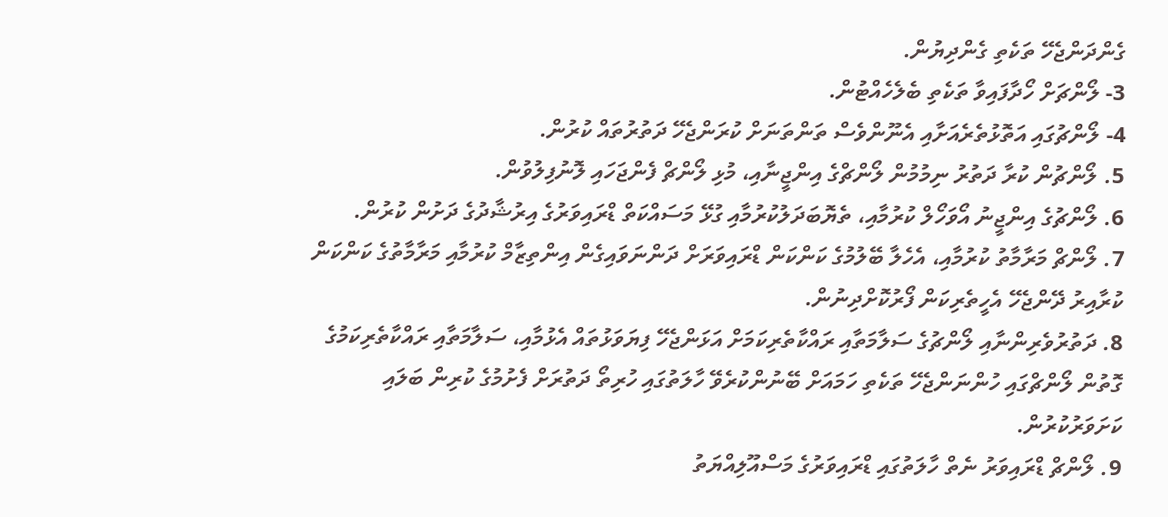ގެންދަންޖެހޭ ތަކެތި ގެންދިޔުން.
3- ލޯންޗަށް ހޯދާފައިވާ ތަކެތި ބެލެހެއްޓުން.
4- ލޯންޗުގައި އަތޮޅުތެރެއަށާއި އެނޫންވެސް ތަންތަނަށް ކުރަންޖެހޭ ދަތުރުތައް ކުރުން.
5. ލޯންޗުން ކުރާ ދަތުރު ނިމުމުން ލޯންޗްގެ އިންޖީނާއި، މުޅި ލޯންޗް ފެންޖަހައި ލޮނުފިލުވުން.
6. ލޯންޗުގެ އިންޖީނު އޯވަހޯލް ކުރުމާއި، ތެޔޮބަދަލުކުރުމާއި ގުޅޭ މަސައްކަތް ޑްރައިވަރުގެ އިރުޝާދުގެ ދަށުން ކުރުން.
7. ލޯންޗް މަރާމާތު ކުރުމާއި، އެހެލާ ބޭލުމުގެ ކަންކަން ޑްރައިވަރަށް ދަންނަވައިގެން އިންތިޒާމް ކުރުމާއި މަރާމާތުގެ ކަންކަން ކުރާއިރު ދޭންޖެހޭ އެހީތެރިކަން ފޯރުކޮށްދިނުން.
8. ދަތުރުވެރިންނާއި ލޯންޗުގެ ސަލާމަތާއި ރައްކާތެރިކަމަށް އަޅަންޖެހޭ ފިޔަވަޅުތައް އެޅުމާއި، ސަލާމަތާއި ރައްކާތެރިކަމުގެ ގޮތުން ލޯންޗްގައި ހުންނަންޖެހޭ ތަކެތި ހަމައަށް ބޭނުންކުރެވޭ ހާލަތުގައި ހުރިތޯ ދަތުރަށް ފެށުމުގެ ކުރިން ބަލައި ކަށަވަރުކުރުން.
9. ލޯންޗް ޑްރައިވަރު ނެތް ހާލަތުގައި ޑްރައިވަރުގެ މަސްއޫލިއްޔަތު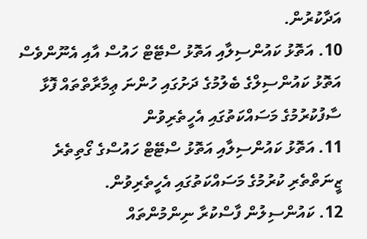އަދާކުރުން.
10. އަތޮޅު ކައުންސިލާއި އަތޮޅު ސްޓޭޓް ހައުސް އާއި އެނޫންވެސް އަތޮޅު ކައުންސިލްގެ ބެލުމުގެ ދަށުގައި ހުންނަ ޢިމާރާތްތައް ފޮޅާ ސާފުކުރުމުގެ މަސައްކަތުގައި އެހީތެރިވުން
11. އަތޮޅު ކައުންސިލާއި އަތޮޅު ސްޓޭޓް ހައުސްގެ ގޯތިތެރެ ޒީނަތްތެރި ކުރުމުގެ މަސައްކަތުގައި އެހީތެރިވުން.
12. ކައުންސިލުން ފާސްކުރާ ނިންމުންތައް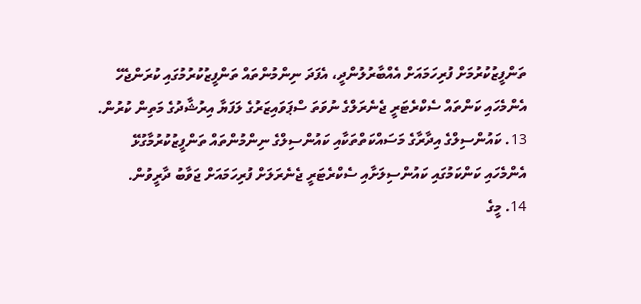ތަންފީޒުކުރުމަށް ފުރިހަމައަށް އެއްބާރުލުންދީ، އެފަދަ ނިންމުންތައް ތަންފީޒުކުރުމުގައި ކުރަންޖެހޭ އެންމެހައި ކަންތައް ސެކްރެޓަރީ ޖެނެރަލްގެ ނުވަތަ ސްޕަވައިޒަރުގެ ލަފަޔާ އިރުޝާދުގެ މަތިން ކުރުން.
13. ކައުންސިލްގެ އިދާރާގެ މަސައްކަތްތަކާއި ކައުންސިލްގެ ނިންމުންތައް ތަންފީޒުކުރުމާގުޅޭ އެންމެހައި ކަންކަމުގައި ކައުންސިލަށާއި ސެކްރެޓަރީ ޖެނެރަލަށް ފުރިހަމައަށް ޖަވާބު ދާރީވުން.
14. މީގެ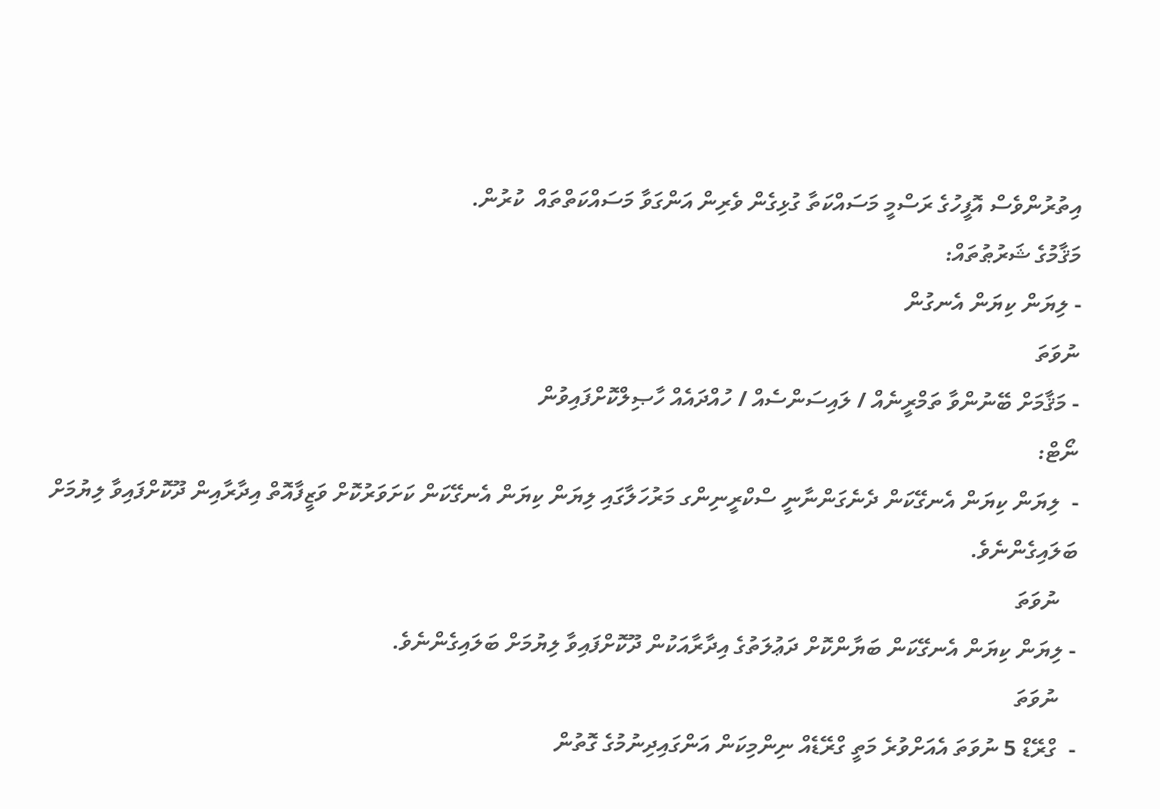އިތުރުންވެސް އޮފީހުގެ ރަސްމީ މަސައްކަތާ ގުޅިގެން ވެރިން އަންގަވާ މަސައްކަތްތައް  ކުރުން.
މަޤާމުގެ ޝަރުޠުތައް:
- ލިޔަން ކިޔަން އެނގުން
ނުވަތަ
- މަޤާމަށް ބޭނުންވާ ތަމްރީނެއް / ލައިސަންސެއް / ހުއްދައެއް ހާޞިލްކޮށްފައިވުން
ނޯޓް:
-  ލިޔަން ކިޔަން އެނގޭކަން ދެނެގަންނާނީ ސްކްރީނިންގ މަރުހަލާގައި ލިޔަން ކިޔަން އެނގޭކަން ކަށަވަރުކޮށް ވަޒީފާއޮތް އިދާރާއިން ދޫކޮށްފައިވާ ލިޔުމަށް ބަލައިގެންނެވެ.
   ނުވަތަ
- ލިޔަން ކިޔަން އެނގޭކަން ބަޔާންކޮށް ދަޢުލަތުގެ އިދާރާއަކުން ދޫކޮށްފައިވާ ލިޔުމަށް ބަލައިގެންނެވެ.
   ނުވަތަ
-  ގްރޭޑް 5 ނުވަތަ އެއަށްވުރެ މަތީ ގްރޭޑެއް ނިންމިކަން އަންގައިދިނުމުގެ ގޮތުން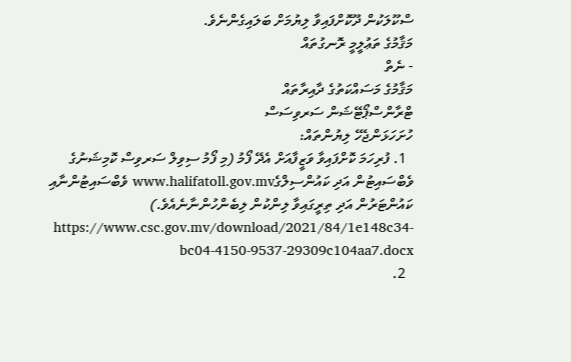ސްކޫލަކުން ދޫކޮށްފައިވާ ލިޔުމަށް ބަލައިގެންނެވެ.
މަޤާމުގެ ތަޢުލީމީ ރޮނގުތައް
- ނެތް
މަޤާމުގެ މަސައްކަތުގެ ދާއިރާތައް
ޓްރާންސްޕޯޓޭޝަން ސަރވިސަސް
ހުށަހަޅަންޖެހޭ ލިޔުންތައް:
  1. ފުރިހަމަ ކޮށްފައިވާ ވަޒީފާއަށް އެދޭ ފޯމު (މި ފޯމު ސިވިލް ސަރވިސް ކޮމިޝަނުގެ ވެބްސައިޓުން އަދި ކައުންސިލްގެwww.halifatoll.gov.mv ވެބްސައިޓުންނާއި ކައުންޓަރުން އަދި ތިރީގައިވާ ލިންކުން ލިބެންހުންނާނެއެވެ.) https://www.csc.gov.mv/download/2021/84/1e148c34-bc04-4150-9537-29309c104aa7.docx
  2.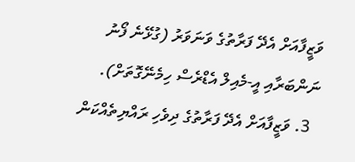ވަޒީފާއަށް އެދޭ ފަރާތުގެ ވަނަވަރު (ގުޅޭނެ ފޯނު ނަންބަރާއި އީ-މެއިލް އެޑްރެސް ހިމެނޭގޮތަށް).
  3. ވަޒީފާއަށް އެދޭ ފަރާތުގެ ދިވެހި ރައްޔިތެއްކަން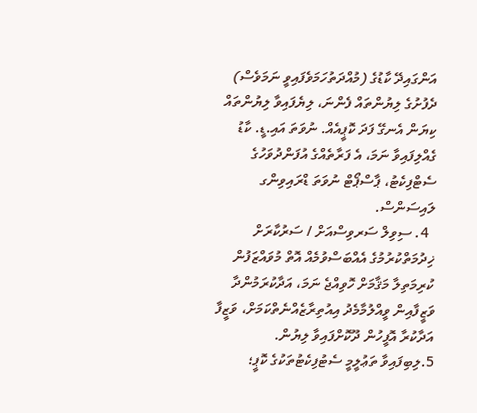އަންގައިދޭ ކާޑުގެ (މުއްދަތުހަމަވެފައިވީ ނަމަވެސް) ދެފުށުގެ ލިޔުންތައް ފެންނަ، ލިޔެފައިވާ ލިޔުންތައް ކިޔަން އެނގޭ ފަދަ ކޮޕީއެއް. ނުވަތަ އައި.ޑީ. ކާޑު ގެއްލިފައިވާ ނަމަ، އެ ފަރާތެއްގެ އުފަންދުވަހުގެ ސެޓްފިކެޓު، ޕާސްޕޯޓް ނުވަތަ ޑްރައިވިންގ ލައިސަންސް.
  4. ސިވިލް ސަރވިސްއަށް / ސަރުކާރަށް ޚިދުމަތްކުރުމުގެ އެއްބަސްވުމެއް އޮތް މުވައްޒަފުން ކުރިމަތިލާ މަޤާމަށް ހޮވިއްޖެ ނަމަ، އަދާކުރަމުންދާ ވަޒީފާއިން ވީއްލުމާމެދު އިއުތިރާޒެއްނެތްކަމަށް، ވަޒީފާ އަދާކުރާ އޮފީހުން ދޫކޮށްފައިވާ ލިޔުން.
5.ލިބިފައިވާ ތަޢުލީމީ ސެޓުފިކެޓުތަކުގެ ކޮޕީ؛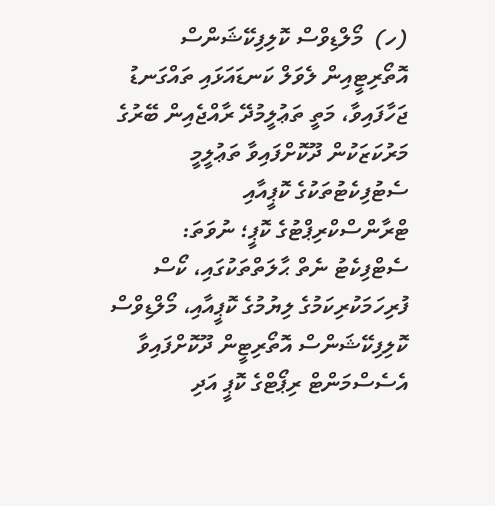(ހ)  މޯލްޑިވްސް ކޮލިފިކޭޝަންސް އޮތޯރިޓީއިން ލެވަލް ކަނޑައަޅައި ތައްގަނޑު ޖަހާފައިވާ، މަތީ ތަޢުލީމުދޭ ރާއްޖެއިން ބޭރުގެ މަރުކަޒަކުން ދޫކޮށްފައިވާ ތަޢުލީމީ ސެޓުފިކެޓުތަކުގެ ކޮޕީއާއި ޓްރާންސްކްރިޕްޓުގެ ކޮޕީ؛ ނުވަތަ: ސެޓްފިކެޓު ނެތް ޙާލަތްތަކުގައި، ކޯސް ފުރިހަމަކުރިކަމުގެ ލިޔުމުގެ ކޮޕީއާއި، މޯލްޑިވްސް ކޮލިފިކޭޝަންސް އޮތޯރިޓީން ދޫކޮށްފައިވާ އެސެސްމަންޓް ރިޕޯޓްގެ ކޮޕީ އަދި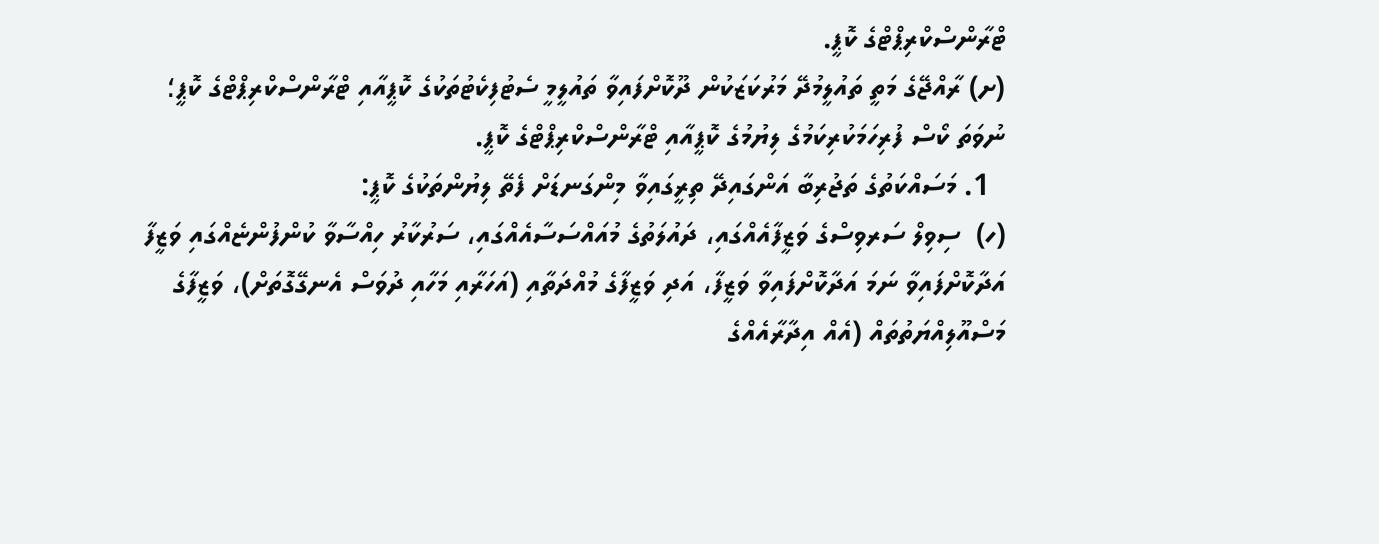ޓްރާންސްކްރިޕްޓްގެ ކޮޕީ.
(ށ) ރާއްޖޭގެ މަތީ ތައުލީމުދޭ މަރުކަޒަކުން ދޫކޮށްފައިވާ ތައުލީމީ ސެޓުފިކެޓުތަކުގެ ކޮޕީއާއި ޓްރާންސްކްރިޕްޓްގެ ކޮޕީ؛ ނުވަތަ ކޯސް ފުރިހަމަކުރިކަމުގެ ލިޔުމުގެ ކޮޕީއާއި ޓްރާންސްކްރިޕްޓްގެ ކޮޕީ.
  1. މަސައްކަތުގެ ތަޖުރިބާ އަންގައިދޭ ތިރީގައިވާ މިންގަނޑަށް ފެތޭ ލިޔުންތަކުގެ ކޮޕީ:
(ހ)  ސިވިލް ސަރވިސްގެ ވަޒީފާއެއްގައި، ދައުލަތުގެ މުއައްސަސާއެއްގައި، ސަރުކާރު ހިއްސާވާ ކުންފުންޏެއްގައި ވަޒީފާ އަދާކޮށްފައިވާ ނަމަ އަދާކޮށްފައިވާ ވަޒީފާ، އަދި ވަޒީފާގެ މުއްދަތާއި (އަހަރާއި މަހާއި ދުވަސް އެނގޭގޮތަށް)، ވަޒީފާގެ މަސްއޫލިއްޔަތުތައް (އެއް އިދާރާއެއްގެ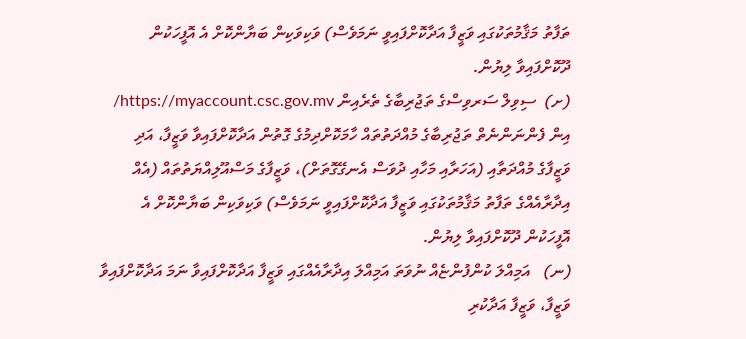ތަފާތު މަޤާމުތަކުގައި ވަޒީފާ އަދާކޮށްފައިވީ ނަމަވެސް) ވަކިވަކިން ބަޔާންކޮށް އެ އޮފީހަކުން ދޫކޮށްފައިވާ ލިޔުން.
(ށ)  ސިވިލް ސަރވިސްގެ ތަޖުރިބާގެ ތެރެއިން https://myaccount.csc.gov.mv/ އިން ފެންނަންނެތް ތަޖުރިބާގެ މުއްދަތުތައް ހާމަކޮށްދިމުގެ ގޮތުން އަދާކޮށްފައިވާ ވަޒީފާ، އަދި ވަޒީފާގެ މުއްދަތާއި (އަހަރާއި މަހާއި ދުވަސް އެނގޭގޮތަށް)، ވަޒީފާގެ މަސްއޫލިއްޔަތުތައް (އެއް އިދާރާއެއްގެ ތަފާތު މަޤާމުތަކުގައި ވަޒީފާ އަދާކޮށްފައިވީ ނަމަވެސް) ވަކިވަކިން ބަޔާންކޮށް އެ އޮފީހަކުން ދޫކޮށްފައިވާ ލިޔުން.
(ނ)   އަމިއްލަ ކުންފުންޏެއް ނުވަތަ އަމިއްލަ އިދާރާއެއްގައި ވަޒީފާ އަދާކޮށްފައިވާ ނަމަ އަދާކޮށްފައިވާ ވަޒީފާ، ވަޒީފާ އަދާކުރި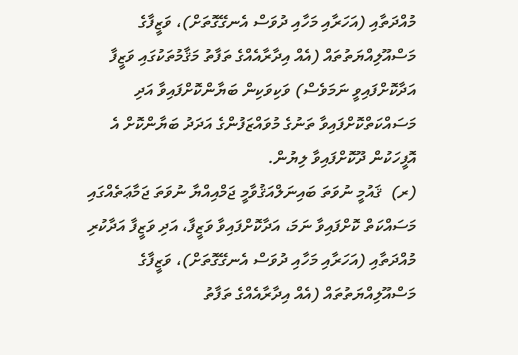މުއްދަތާއި (އަހަރާއި މަހާއި ދުވަސް އެނގޭގޮތަށް)، ވަޒީފާގެ މަސްއޫލިއްޔަތުތައް (އެއް އިދާރާއެއްގެ ތަފާތު މަޤާމުތަކުގައި ވަޒީފާ އަދާކޮށްފައިވީ ނަމަވެސް) ވަކިވަކިން ބަޔާންކޮށްފައިވާ އަދި މަސައްކަތްކޮށްފައިވާ ތަނުގެ މުވައްޒަފުންގެ އަދަދު ބަޔާންކޮށް އެ އޮފީހަކުން ދޫކޮށްފައިވާ ލިޔުން.
(ރ)  ޤައުމީ ނުވަތަ ބައިނަލްއަޤުވާމީ ޖަމްއިއްޔާ ނުވަތަ ޖަމާޢަތެއްގައި މަސައްކަތް ކޮށްފައިވާ ނަމަ، އަދާކޮށްފައިވާ ވަޒީފާ، އަދި ވަޒީފާ އަދާކުރި މުއްދަތާއި (އަހަރާއި މަހާއި ދުވަސް އެނގޭގޮތަށް)، ވަޒީފާގެ މަސްއޫލިއްޔަތުތައް (އެއް އިދާރާއެއްގެ ތަފާތު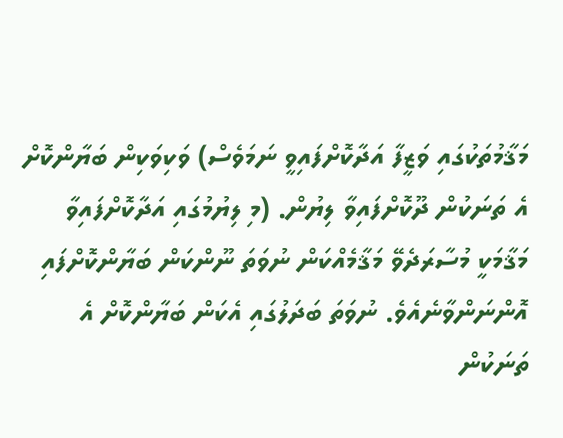މަޤާމުތަކުގައި ވަޒީފާ އަދާކޮށްފައިވީ ނަމަވެސް) ވަކިވަކިން ބަޔާންކޮށް އެ ތަނަކުން ދޫކޮށްފައިވާ ލިޔުން. (މި ލިޔުމުގައި އަދާކޮށްފައިވާ މަޤާމަކީ މުސާރަދެވޭ މަޤާމެއްކަން ނުވަތަ ނޫންކަން ބަޔާންކޮށްފައި އޮންނަންވާނެއެވެ. ނުވަތަ ބަދަލުގައި އެކަން ބަޔާންކޮށް އެ ތަނަކުން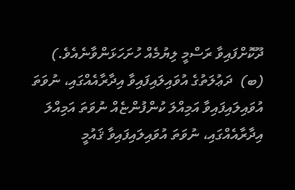ދޫކޮށްފައިވާ ރަސްމީ ލިޔުމެއް ހުށަހަޅަންވާނެއެވެ.)
(ބ)  ދަޢުލަތުގެ އުވައިލައިފައިވާ އިދާރާއެއްގައި، ނުވަތަ އުވައިލައިފައިވާ އަމިއްލަ ކުންފުންޏެއް ނުވަތަ އަމިއްލަ އިދާރާއެއްގައި، ނުވަތަ އުވައިލައިފައިވާ ޤައުމީ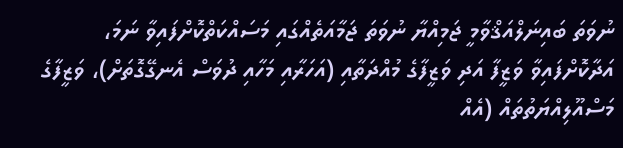ނުވަތަ ބައިނަލްއަޤްވާމީ ޖަމިއްޔާ ނުވަތަ ޖަމާއަތެއްގައި މަސައްކަތްކޮށްފައިވާ ނަމަ، އަދާކޮށްފައިވާ ވަޒީފާ އަދި ވަޒީފާގެ މުއްދަތާއި (އަހަރާއި މަހާއި ދުވަސް އެނގޭގޮތަށް)، ވަޒީފާގެ މަސްއޫލިއްޔަތުތައް (އެއް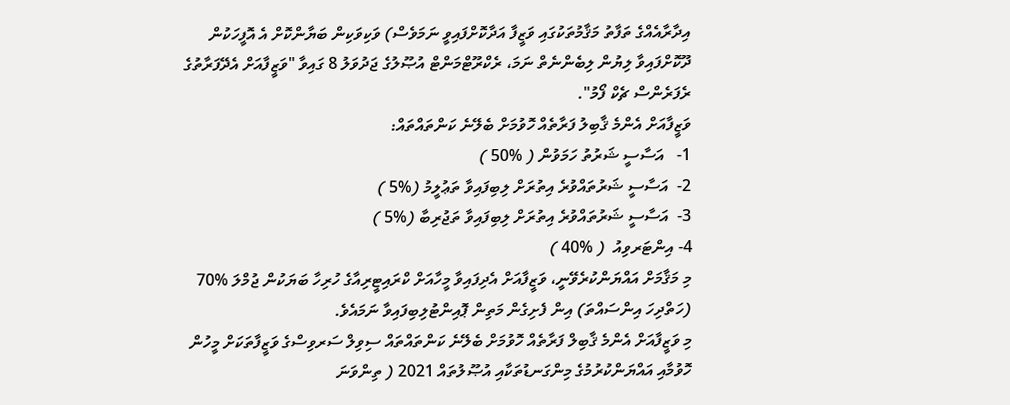އިދާރާއެއްގެ ތަފާތު މަޤާމުތަކުގައި ވަޒީފާ އަދާކޮށްފައިވީ ނަމަވެސް) ވަކިވަކިން ބަޔާންކޮށް އެ އޮފީހަކުން ދޫކޮށްފައިވާ ލިޔުން ލިބެންނެތް ނަމަ، ރެކްރޫޓްމަންޓް އުޞޫލުގެ ޖަދުވަލު 8 ގައިވާ "ވަޒީފާއަށް އެދޭފަރާތުގެ ރެފަރެންސް ޗެކް ފޯމު".
ވަޒީފާއަށް އެންމެ ޤާބިލު ފަރާތެއް ހޮވުމަށް ބެލޭނެ ކަންތައްތައް:
1-   އަސާސީ ޝަރުތު ހަމަވުން ( %50 )
2-  އަސާސީ ޝަރުތައްވުރެ އިތުރަށް ލިބިފައިވާ ތަޢުލީމު (%5 )
3-  އަސާސީ ޝަރުތައްވުރެ އިތުރަށް ލިބިފައިވާ ތަޖުރިބާ (%5 )
4- އިންޓަރވިއު  ( %40 )
މި މަޤާމަށް އައްޔަންކުރެވޭނީ، ވަޒީފާއަށް އެދިފައިވާ މީހާއަށް ކްރައިޓީރިއާގެ ހުރިހާ ބަޔަކުން ޖުމްލަ %70 (ހަތްދިހަ އިންސައްތަ) އިން ފެށިގެން މަތިން ޕޮއިންޓުލިބިފައިވާ ނަމައެވެ.
މި ވަޒީފާއަށް އެންމެ ޤާބިލް ފަރާތެއް ހޮވުމަށް ބެލޭނެ ކަންތައްތައް ސިވިލް ސަރވިސްގެ ވަޒީފާތަކަށް މީހުން ހޮވުމާއި އައްޔަންކުރުމުގެ މިންގަނޑުތަކާއި އުޞޫލުތައް 2021 ( ތިންވަނަ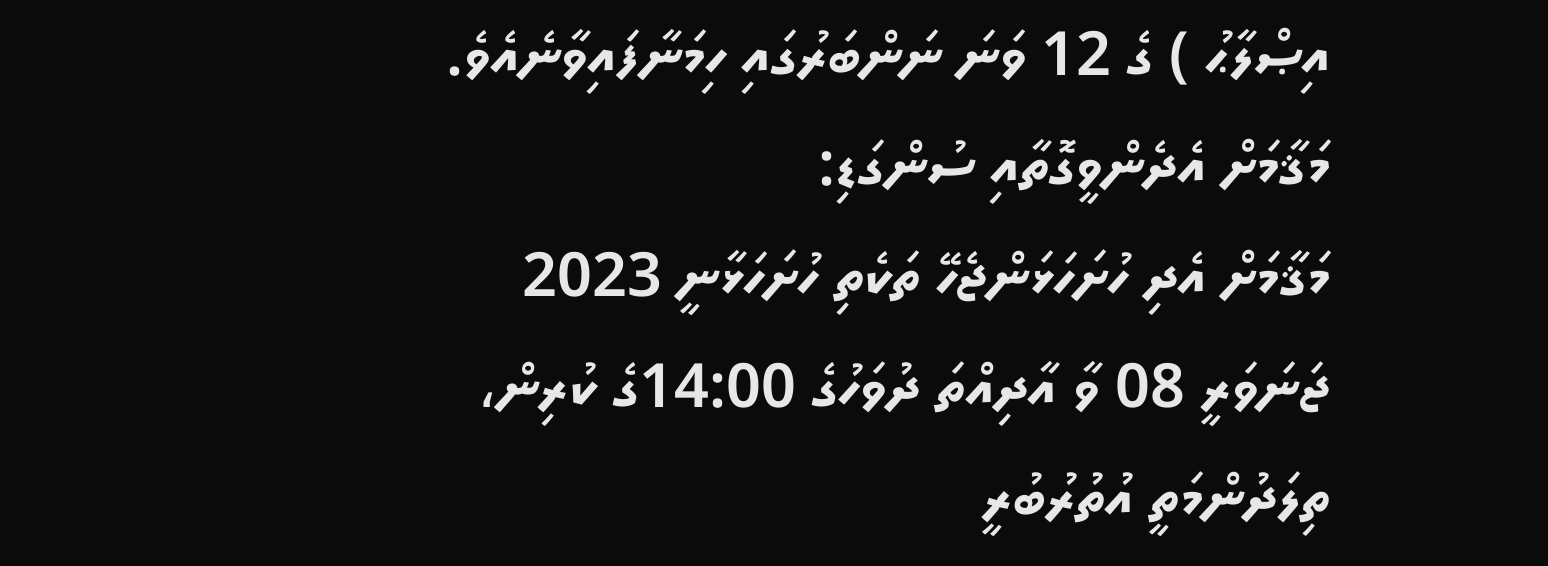އިޞްލާޙު ) ގެ 12 ވަނަ ނަންބަރުގައި ހިމަނާފައިވާނެއެވެ.
މަޤާމަށް އެދެންވީގޮތާއި ސުންގަޑި:
މަޤާމަށް އެދި ހުށަހަޅަންޖެހޭ ތަކެތި ހުށަހަޅާނީ 2023 ޖަނަވަރީ 08 ވާ އާދިއްތަ ދުވަހުގެ 14:00ގެ ކުރިން، ތިލަދުންމަތީ އުތުރުބުރީ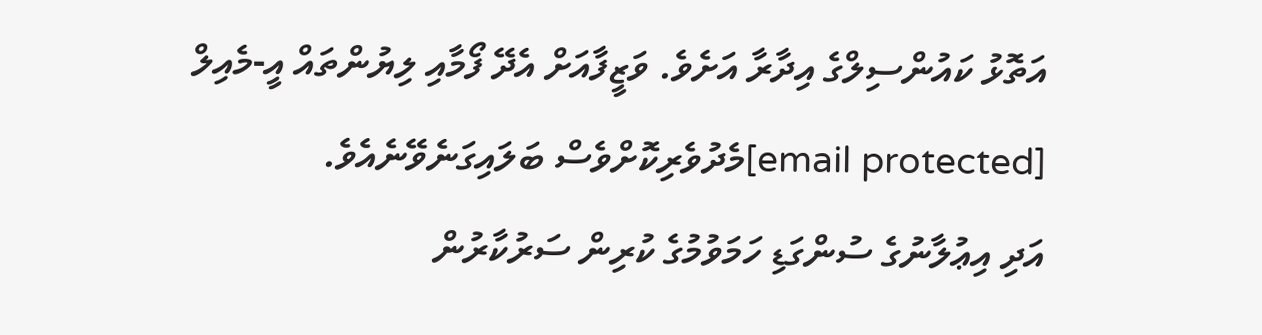އަތޮޅު ކައުންސިލްގެ އިދާރާ އަށެވެ. ވަޒީފާއަށް އެދޭ ފޯމާއި ލިޔުންތައް އީ-މެއިލް [email protected]މެދުވެރިކޮށްވެސް ބަލައިގަނެވޭނެއެވެ.
އަދި އިޢުލާނުގެ ސުންގަޑި ހަމަވުމުގެ ކުރިން ސަރުކާރުން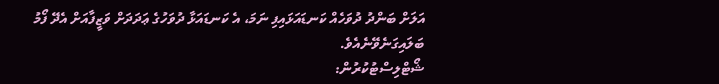އަލަށް ބަންދު ދުވަހެއް ކަނޑައަޅައިފި ނަމަ، އެ ކަނޑައަޅާ ދުވަހުގެ ޢަދަދަށް ވަޒީފާއަށް އެދޭ ފޯމު ބަލައިގަނެވޭނެއެވެ.
ޝޯޓްލިސްޓުކުރުން: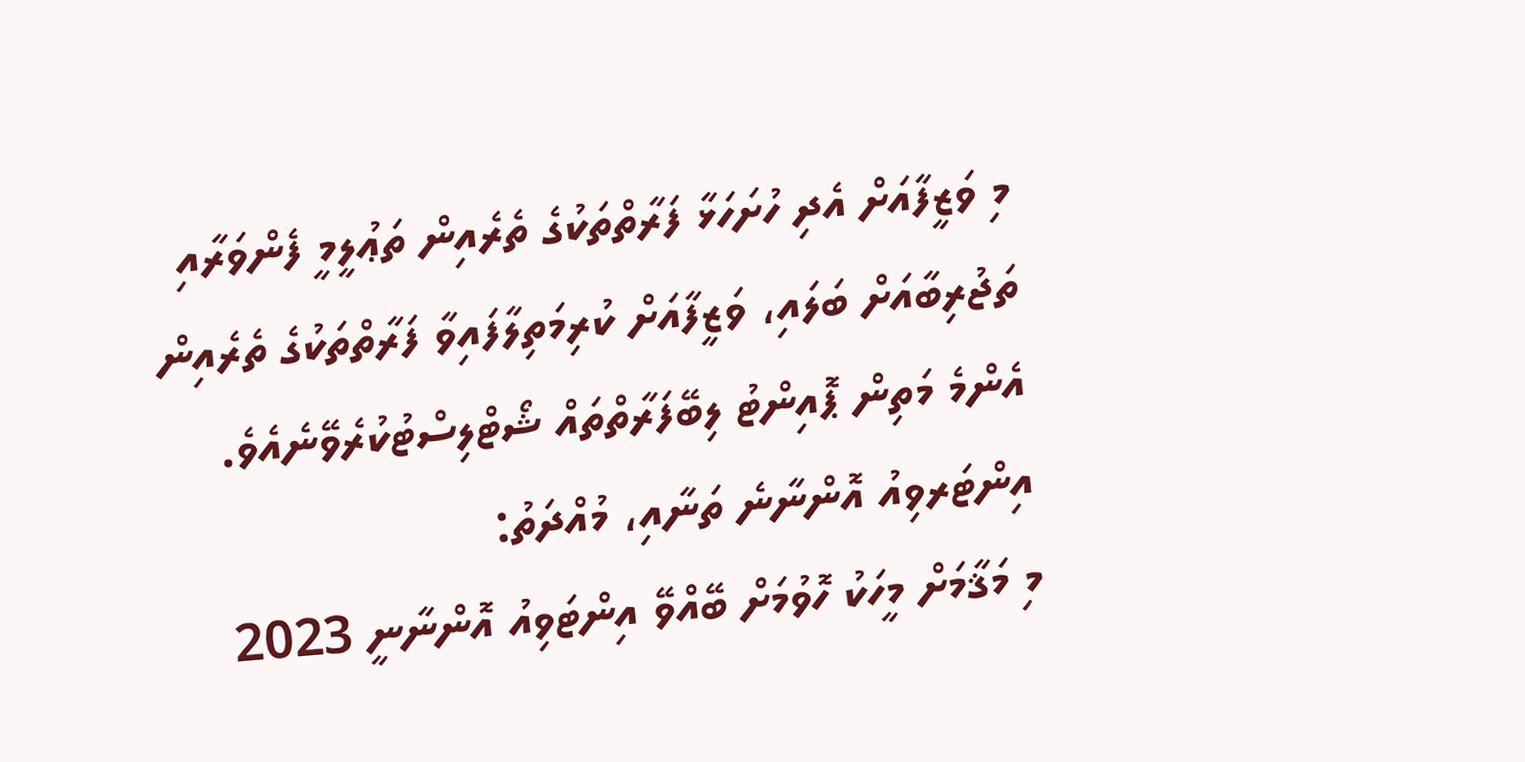މި ވަޒީފާއަށް އެދި ހުށަހަޅާ ފަރާތްތަކުގެ ތެރެއިން ތަޢުލީމީ ފެންވަރާއި ތަޖުރިބާއަށް ބަލައި، ވަޒީފާއަށް ކުރިމަތިލާފައިވާ ފަރާތްތަކުގެ ތެރެއިން އެންމެ މަތިން ޕޮއިންޓު ލިބޭފަރާތްތައް ޝޯޓްލިސްޓުކުރެވޭނެއެވެ.
އިންޓަރވިއު އޮންނާނެ ތަނާއި، މުއްދަތު:
މި މަޤާމަށް މީހަކު ހޮވުމަށް ބޭއްވޭ އިންޓަވިއު އޮންނާނީ 2023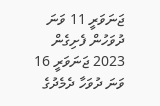ޖަނަވަރީ 11 ވަނަ ދުވަހުން ފެށިގެން 2023 ޖަނަވަރީ 16 ވަނަ ދުވަހާ ދެމެދުގެ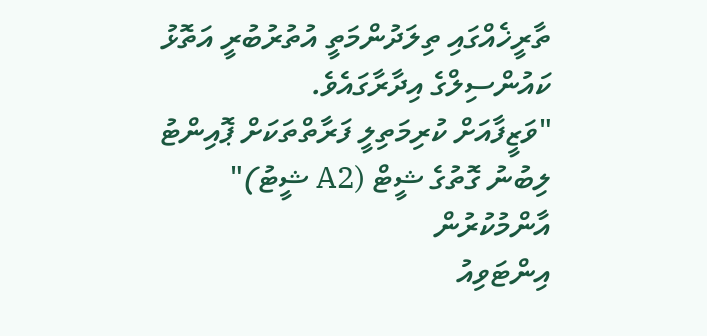ތާރީޚެއްގައި ތިލަދުންމަތީ އުތުރުބުރީ އަތޮޅު ކައުންސިލްގެ އިދާރާގައެވެ.
"ވަޒީފާއަށް ކުރިމަތިލީ ފަރާތްތަކަށް ޕޮއިންޓު ލިބުނު ގޮތުގެ ޝީޓް (A2 ޝީޓު)" އާންމުކުރުން
އިންޓަވިއު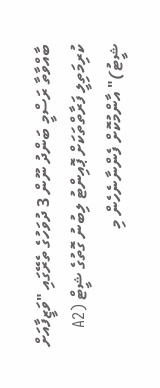ބާއްވާތާ ރަސްމީ ބަންދު ނޫން 3 ދުވަހުގެ ތެރޭގައި "ވަޒީފާއަށް ކުރިމަތިލީ ފަރާތްތަކަށް ޕޮއިންޓު ލިބުނު ގޮތުގެ ޝީޓް (A2 ޝީޓު)" އާންމުކޮށް ފެންނާނެހެން މި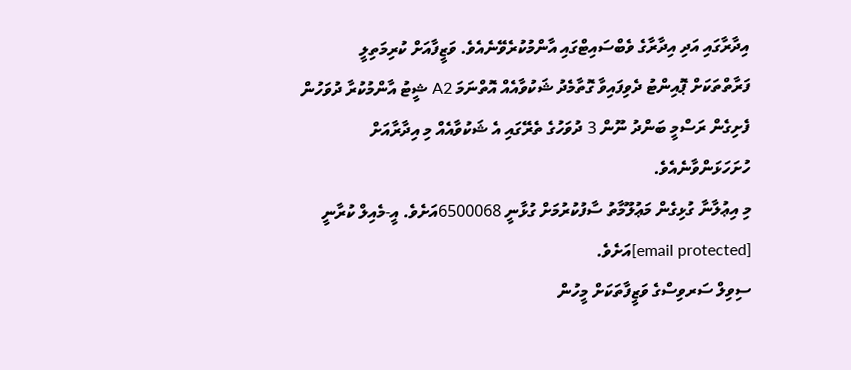އިދާރާގައި އަދި އިދާރާގެ ވެބްސައިޓްގައި އާންމުކުރެވޭނެއެވެ. ވަޒީފާއަށް ކުރިމަތިލީ ފަރާތްތަކަށް ޕޮއިންޓު ދެވިފައިވާ ގޮތާމެދު ޝަކުވާއެއް އޮތްނަމަ A2 ޝީޓު އާންމުކުރާ ދުވަހުން ފެށިގެން ރަސްމީ ބަންދު ނޫން 3 ދުވަހުގެ ތެރޭގައި އެ ޝަކުވާއެއް މި އިދާރާއަށް ހުށަހަޅަންވާނެއެވެ.
މި އިޢުލާނާ ގުޅިގެން މަޢުލޫމާތު ސާފުކުރުމަށް ގުޅާނީ 6500068އަށެވެ. އީ-މެއިލް ކުރާނީ [email protected]އަށެވެ.
ސިވިލް ސަރވިސްގެ ވަޒީފާތަކަށް މީހުން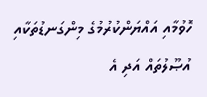ހޮވުމާއި އައްޔަންކުރުމުގެ މިންގަނޑުތަކާއި އުޞޫލުތައް އަދި އެ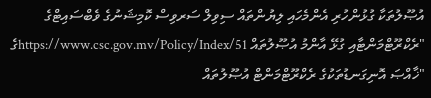އުޞޫލުތަކާ ގުޅުންހުރި އެންމެހައި ލިޔުންތައް ސިވިލް ސަރވިސް ކޮމިޝަނުގެ ވެބްސައިޓްގެ "ރެކްރޫޓްމަންޓާއި ގުޅޭ އާންމު އުޞޫލުތައް https://www.csc.gov.mv/Policy/Index/51ގެ "ޚާއްޞަ އޮނިގަނޑުތަކުގެ ރެކްރޫޓްމަންޓް އުޞޫލުތައް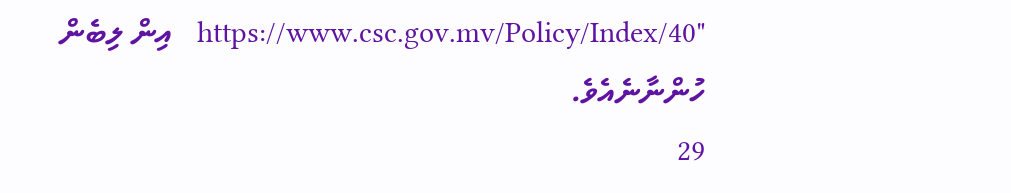"https://www.csc.gov.mv/Policy/Index/40   އިން ލިބެން ހުންނާނެއެވެ.
29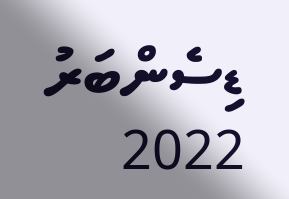ޑިސެންބަރު 2022